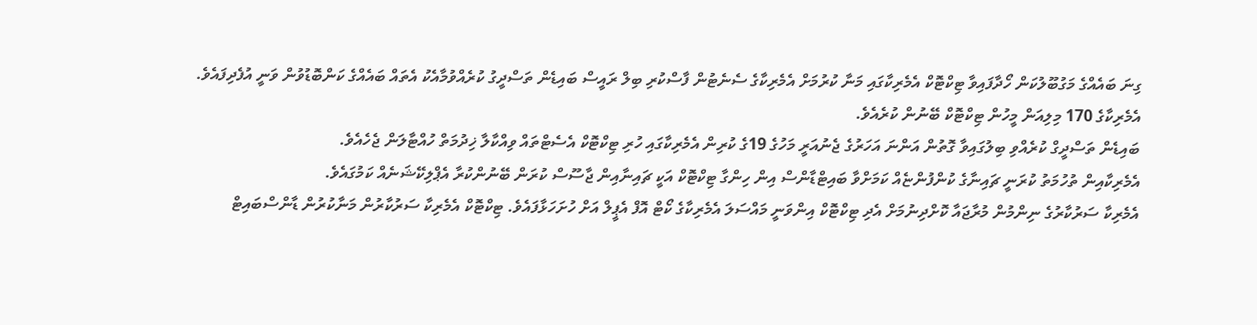ގިނަ ބައެއްގެ މަގުބޫލުކަން ހޯދާފައިވާ ޓިކްޓޮކް އެމެރިކާގައި މަނާ ކުރުމަށް އެމެރިކާގެ ސެނެޓުން ފާސްކުރި ބިލް ރައީސް ބައިޑެން ތަސްދީގު ކުރެއްވުމާއެކު އެތައް ބައެއްގެ ކަންބޮޑުވުން ވަނީ އުފެދިފައެވެ.
އެމެރިކާގެ 170 މިލިއަން މީހުން ޓިކްޓޮކް ބޭނުން ކުރެއެވެ.
ބައިޑެން ތަސްދީގް ކުރެއްވި ބިލުގައިވާ ގޮތުން އަންނަ އަހަރުގެ ޖެނުއަރީ މަހުގެ 19ގެ ކުރިން އެމެރިކާގައި ހުރި ޓިކްޓޮކް އެސެޓްތައް ވިއްކާލާ ޚިދުމަތް ހުއްޓާލަން ޖެހެއެވެ.
އެމެރިކާއިން ތުހުމަތު ކުރަނީ ޗައިނާގެ ކުންފުންޏެއް ކަމަށްވާ ބައިޓްޑާންސް އިން ހިންގާ ޓިކްޓޮކް އަކީ ޗައިނާއިން ޖާސޫސް ކުރަން ބޭނުންކުރާ އެޕްލިކޭޝަނެއް ކަމުގައެވެ.
އެމެރިކާ ސަރުކާރުގެ ނިންމުން މުރާޖައާ ކޮށްދިނުމަށް އެދި ޓިކްޓޮކް އިންވަނީ މައްސަލަ އެމެރިކާގެ ކޯޓް އޮފް އެޕީލް އަށް ހުށަހަޅާފައެވެ. ޓިކްޓޮކް އެމެރިކާ ސަރުކާރުން މަނާކުރުން ޑާންސްބައިޓް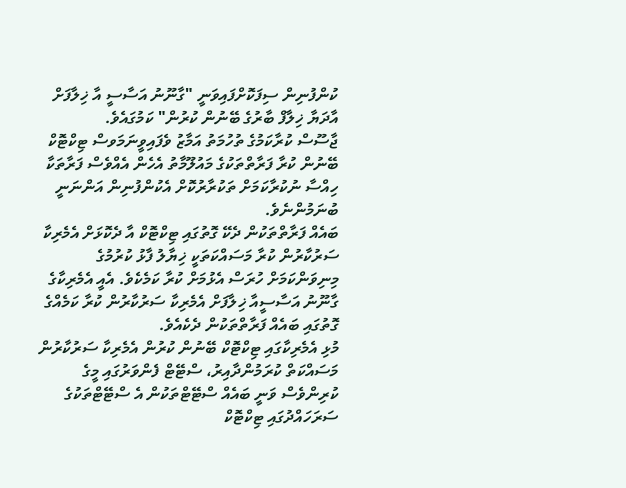ކުންފުނިން ސިފަކޮށްފައިވަނީ "ގާނޫނު އަސާސީ އާ ޚިލާފަށް އާދަޔާ ޚިލާފް ބާރުގެ ބޭނުން ކުރުން" ކަމުގައެވެ.
ޖާސޫސް ކުރާކަމުގެ ތުހުމަތު އަމާޒު ވެފައިވީނަމަވސް ޓިކްޓޮކް ބޭނުން ކުރާ ފަރާތްތަކުގެ މައުލޫމާތު އެހެން އެއްވެސް ފަރާތަކާ ހިއްސާ ނުކުރާކަމަށް ތަކުރާރުކޮށް އެކުންފުނިން އަންނަނީ ބުނަމުންނެވެ.
ބައެއް ފަރާތްތަކުން ދެކޭ ގޮތުގައި ޓިކްޓޮކް އާ ދެކޮޅަށް އެމެރިކާ ސަރުކާރުން ކުރާ މަސައްކަތަކީ ޚިޔާލު ފާޅު ކުރުމުގެ މިނިވަންކަމަށް ހުރަސް އެޅުމަށް ކުރާ ކަމެކެވެ. އެއީ އެމެރިކާގެ ގާނޫނު އަސާސީއާ ޚިލާފަށް އެމެރިކާ ސަރުކާރުން ކުރާ ކަމެއްގެ ގޮތުގައި ބައެއް ފަރާތްތަކުން ދެކެއެވެ.
މުޅި އެމެރިކާގައި ޓިކްޓޮކް ބޭނުން ކުރުން އެމެރިކާ ސަރުކާރުން މަސައްކަތް ކުރަމުންދާއިރު، ސްޓޭޓް ފެންވަރުގައި މީގެ ކުރިންވެސް ވަނީ ބައެއް ސްޓޭޓްތަކުން އެ ސްޓޭޓްތަކުގެ ސަރަހައްދުގައި ޓިކްޓޮކް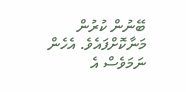ބޭނުން ކުރުން މަނާކޮށްފައެވެ. އެހެން ނަމަވެސް އެ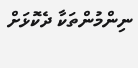ނިންމުންތަކާ ދެކޮޅަށް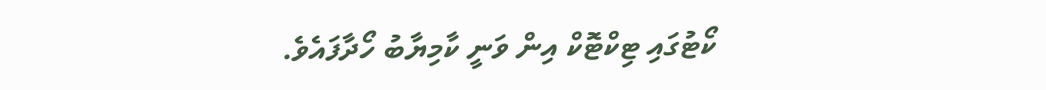ކޯޓުގައި ޓިކްޓޮކް އިން ވަނީ ކާމިޔާބު ހޯދާފައެވެ.